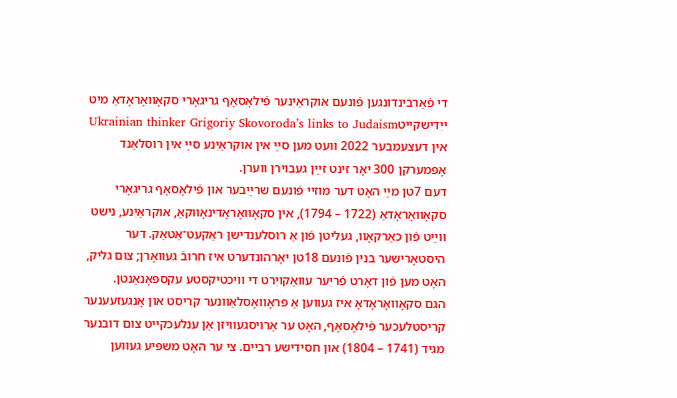די פֿאַרבינדונגען פֿונעם אוקראַיִנער פֿילאָסאָף גריגאָרי סקאָוואָראָדאַ מיט ייִדישקייטUkrainian thinker Grigoriy Skovoroda’s links to Judaism
אין דעצעמבער 2022 וועט מען סײַ אין אוקראַיִנע סײַ אין רוסלאַנד אָפּמערקן 300 יאָר זינט זײַן געבוירן ווערן.
דעם 7טן מײַ האָט דער מוזיי פֿונעם שרײַבער און פֿילאָסאָף גריגאָרי סקאָוואָראָדאַ (1722 – 1794), אין סקאָוואָראָדינאָווקאַ, אוקראַיִנע, נישט ווײַט פֿון כאַרקאָוו, געליטן פֿון אַ רוסלענדישן ראַקעט־אַטאַק. דער היסטאָרישער בנין פֿונעם 18טן יאָרהונדערט איז חרובֿ געוואָרן; צום גליק, האָט מען פֿון דאָרט פֿריִער עוואַקויִרט די וויכטיקסטע עקספּאָנאַנטן.
הגם סקאָוואָראָדאָ איז געווען אַ פּראָוואָסלאַוונער קריסט און אָנגעזעענער קריסטלעכער פֿילאָסאָף, האָט ער אַרויסגעוויזן אַן ענלעכקייט צום דובנער מגיד (1741 – 1804) און חסידישע רביים. צי ער האָט משפּיע געווען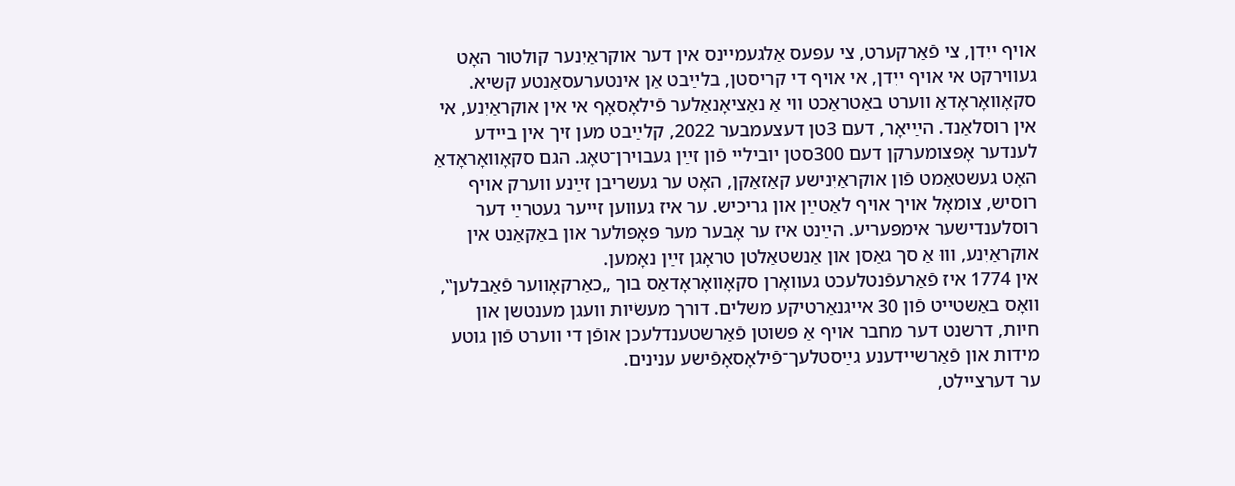אויף ייִדן, צי פֿאַרקערט, צי עפּעס אַלגעמיינס אין דער אוקראַיִנער קולטור האָט געווירקט אי אויף ייִדן, אי אויף די קריסטן, בלײַבט אַן אינטערעסאַנטע קשיא.
סקאָוואָראָדאַ ווערט באַטראַכט ווי אַ נאַציאָנאַלער פֿילאָסאָף אי אין אוקראַיִנע, אי אין רוסלאַנד. הײַיאָר, דעם 3טן דעצעמבער 2022, קלײַבט מען זיך אין ביידע לענדער אָפּצומערקן דעם 300סטן יוביליי פֿון זײַן געבוירן־טאָג. הגם סקאָוואָראָדאַ האָט געשטאַמט פֿון אוקראַיִנישע קאַזאַקן, האָט ער געשריבן זײַנע ווערק אויף רוסיש, צומאָל אויך אויף לאַטײַן און גריכיש. ער איז געווען זייער געטרײַ דער רוסלענדישער אימפּעריע. הײַנט איז ער אָבער מער פּאָפּולער און באַקאַנט אין אוקראַיִנע, וווּ אַ סך גאַסן און אַנשטאַלטן טראָגן זײַן נאָמען.
אין 1774 איז פֿאַרעפֿנטלעכט געוואָרן סקאָוואָראָדאַס בוך „כאַרקאָווער פֿאַבלען‟, וואָס באַשטייט פֿון 30 אייגנאַרטיקע משלים. דורך מעשׂיות וועגן מענטשן און חיות, דרשנט דער מחבר אויף אַ פּשוטן פֿאַרשטענדלעכן אופֿן די ווערט פֿון גוטע מידות און פֿאַרשיידענע גײַסטלעך־פֿילאָסאָפֿישע ענינים.
ער דערציילט,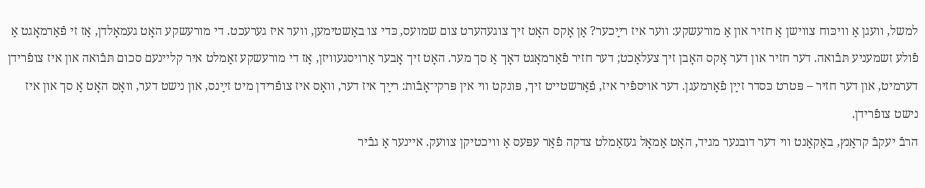למשל, וועגן אַ וויכּוח צווישן אַ חזיר און אַ מורעשקע: ווער איז רײַכער? אַן אָקס האָט זיך צוגעהערט צום שמועס, כּדי צו באַשטימען, ווער איז גערעכט. די מורעשקע האָט געמאָלדן, אַז זי פֿאַרמאָגט אַ פֿולע זשמעניע תּבֿואה. דער חזיר און דער אָקס האָבן זיך צעלאַכט; דער חזיר פֿאַרמאָגט דאָך אַ סך מער. האָט זיך אָבער אַרויסגעוויזן, אַז די מורעשקע זאַמלט איר קליינעם סכום תּבֿואה און איז צופֿרידן דערמיט, און דער חזיר – פּטרט כּסדר זײַן פֿאַרמעגן. דער אויספֿיר איז, פֿאַרשטייט זיך, פּונקט ווי אין פּרקי־אָבֿות: רײַך איז דער, וואָס איז צופֿרידן מיט זײַנס, און נישט דער, וואָס האָט אַ סך און איז נישט צופֿרידן.
הרבֿ יעקבֿ קראַנץ, באַקאַנט ווי דער דובנער מגיד, האָט אַמאָל געזאַמלט צדקה פֿאַר עפּעס אַ וויכטיקן צוועק. איינער אַ גבֿיר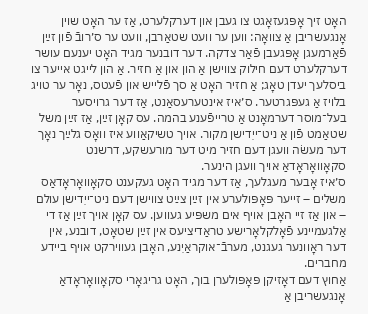האָט זיך אָפּגעזאָגט צו געבן און דערקלערט, אַז ער האָט שוין אָנגעשריבן אַ צוואָה: ווען ער וועט שטאַרבן, וועט ער ס׳רובֿ פֿון זײַן פֿאַרמעגן אָפּגעבן פֿאַר צדקה. דער דובנער מגיד האָט יענעם עושר דערקלערט דעם חילוק צווישן אַ הון און אַ חזיר. אַ הון לייגט אייער צו ביסלעך יעדן טאָג; אַ חזיר האָט אַ סך פֿלייש און פֿעטס, נאָר ער טויג בלויז אַ געפּגרטער. ס׳איז אינטערעסאַנט, אַז דער גרויסער בעל־מוסר דערמאָנט אַ טרייפֿענע בהמה. עס קאָן זײַן, אַז זײַן משל שטאַמט פֿון אַ ניט־ייִדישן מקור. אויך טשיקאַווע איז וואָס גלײַך נאָך דער מעשׂה וועגן דעם חזיר מיט דער מורעשקע, דרשנט סקאָוואָראָדאַ אויך וועגן הינער.
ס׳איז אָבער מעגלעך, אַז דער מגיד האָט געקענט סקאָוואָראָדאַס משלים – זייער פּאָפּולערע אין זײַן צײַט צווישן דעם ניט־ייִדישן עולם – און אַז זיי האָבן אויף אים משפּיע געווען. עס קאָן אויך זײַן אַז די אַלגעמיינע פֿאָלקלאָרישע טראַדיציעס אין זײַן שטאָט, דובנע, אין דער ראָוונער געגנט, מערבֿ־אוקראַיִנע, האָבן געווירקט אויף ביידע מחברים.
אַחוץ דעם דאָזיקן פּאָפּולערן בוך, האָט גריגאָרי סקאָוואָראָדאַ אָנגעשריבן אַ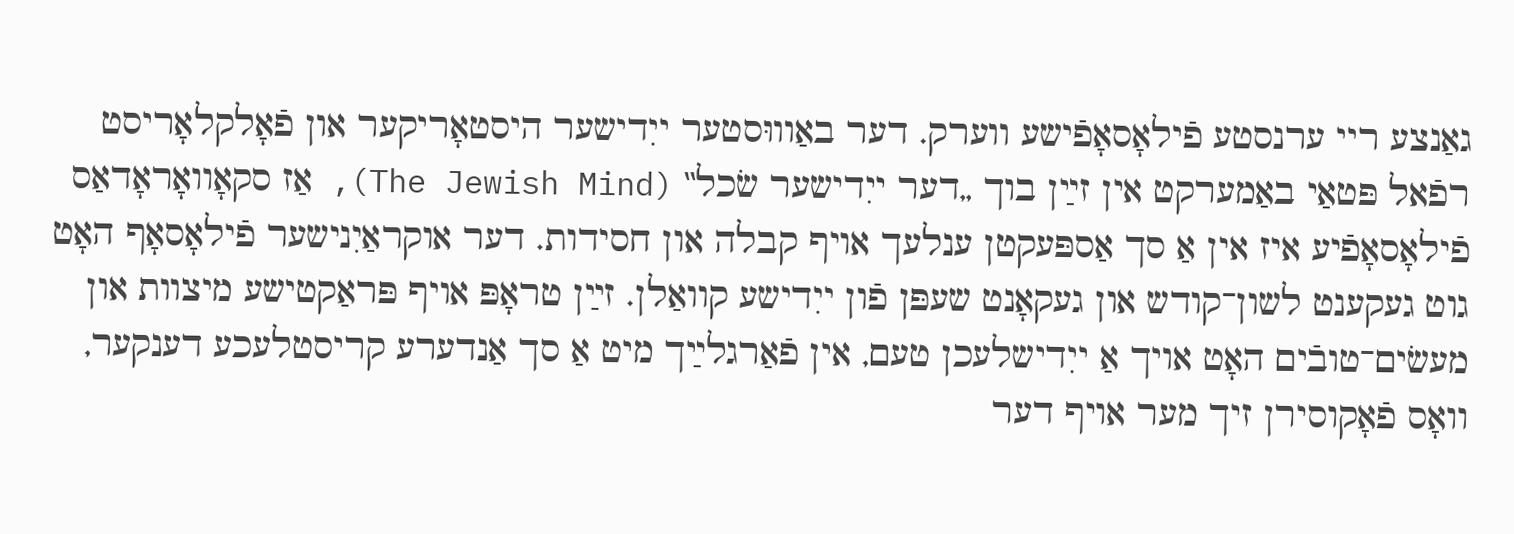גאַנצע ריי ערנסטע פֿילאָסאָפֿישע ווערק. דער באַוווּסטער ייִדישער היסטאָריקער און פֿאָלקלאָריסט רפֿאל פּטאַי באַמערקט אין זײַן בוך „דער ייִדישער שׂכל‟ (The Jewish Mind), אַז סקאָוואָראָדאַס פֿילאָסאָפֿיע איז אין אַ סך אַספּעקטן ענלעך אויף קבלה און חסידות. דער אוקראַיִנישער פֿילאָסאָף האָט גוט געקענט לשון־קודש און געקאָנט שעפּן פֿון ייִדישע קוואַלן. זײַן טראָפּ אויף פּראַקטישע מיצוות און מעשׂים־טובֿים האָט אויך אַ ייִדישלעכן טעם, אין פֿאַרגלײַך מיט אַ סך אַנדערע קריסטלעכע דענקער, וואָס פֿאָקוסירן זיך מער אויף דער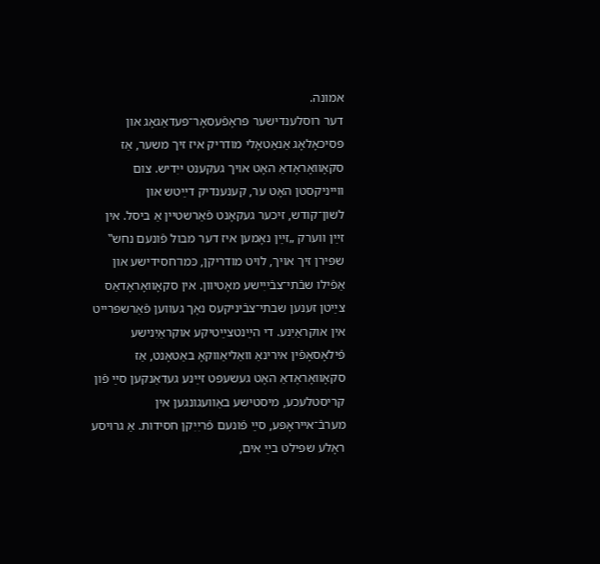אמונה.
דער רוסלענדישער פּראָפֿעסאָר־פּעדאַגאָג און פּסיכאָלאָג אַנאַטאָלי מודריק איז זיך משער, אַז סקאָוואָראָדאַ האָט אויך געקענט ייִדיש. צום ווייניקסטן האָט ער, קענענדיק דײַטש און לשון־קודש, זיכער געקאָנט פֿאַרשטיין אַ ביסל. אין זײַן ווערק „זײַן נאָמען איז דער מבול פֿונעם נחש‟ שפּירן זיך אויך, לויט מודריקן, כּמו־חסידישע און אַפֿילו שבֿתי־צבֿייִישע מאָטיוון. אין סקאָוואָראָדאַס צײַטן זענען שבתי־צבֿיניקעס נאָך געווען פֿאַרשפּרייט אין אוקראַיִנע. די הײַנטצײַטיקע אוקראַיִנישע פֿילאָסאָפֿין אירינאַ וואַליאַווקאָ באַטאָנט, אַז סקאָוואָראָדאַ האָט געשעפּט זײַנע געדאַנקען סײַ פֿון קריסטלעכע, מיסטישע באַוועגונגען אין מערבֿ־אייראָפּע, סײַ פֿונעם פֿריִיִקן חסידות. אַ גרויסע ראָלע שפּילט בײַ אים,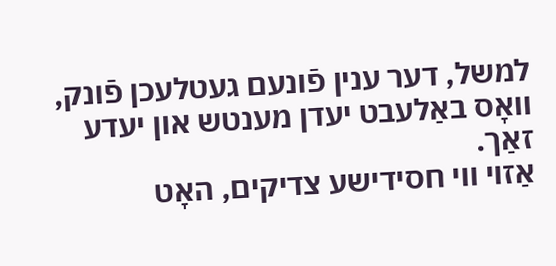למשל, דער ענין פֿונעם געטלעכן פֿונק, וואָס באַלעבט יעדן מענטש און יעדע זאַך.
אַזוי ווי חסידישע צדיקים, האָט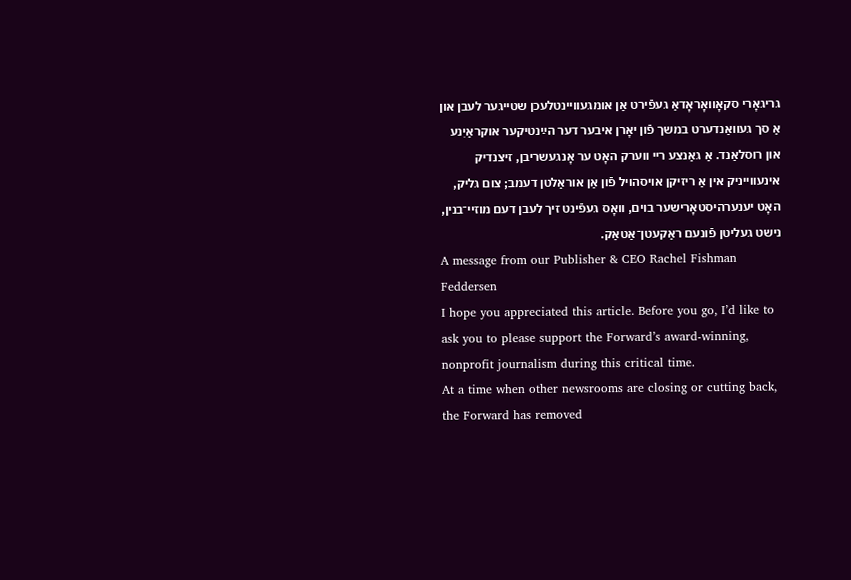גריגאָרי סקאָוואָראָדאַ געפֿירט אַן אומגעוויינטלעכן שטייגער לעבן און אַ סך געוואַנדערט במשך פֿון יאָרן איבער דער הײַנטיקער אוקראַיִנע און רוסלאַנד. אַ גאַנצע ריי ווערק האָט ער אָנגעשריבן, זיצנדיק אינעווייניק אין אַ ריזיקן אויסהויל פֿון אַן אוראַלטן דעמב; צום גליק, האָט יענערהיסטאָרישער בוים, וואָס געפֿינט זיך לעבן דעם מוזיי־בנין, נישט געליטן פֿונעם ראַקעטן־אַטאַק.
A message from our Publisher & CEO Rachel Fishman Feddersen
I hope you appreciated this article. Before you go, I’d like to ask you to please support the Forward’s award-winning, nonprofit journalism during this critical time.
At a time when other newsrooms are closing or cutting back, the Forward has removed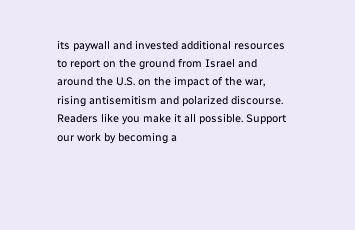its paywall and invested additional resources to report on the ground from Israel and around the U.S. on the impact of the war, rising antisemitism and polarized discourse.
Readers like you make it all possible. Support our work by becoming a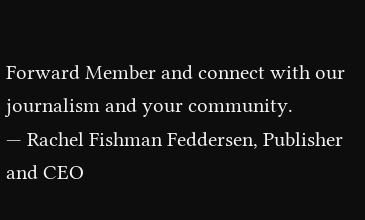Forward Member and connect with our journalism and your community.
— Rachel Fishman Feddersen, Publisher and CEO